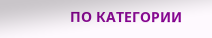ПO КАТЕГОРИИ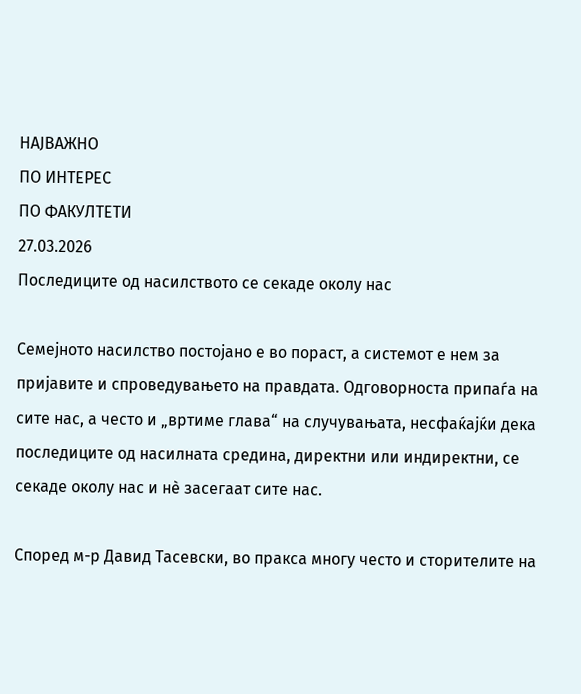НАЈВАЖНО
ПО ИНТЕРЕС
ПО ФАКУЛТЕТИ
27.03.2026
Последиците од насилството се секаде околу нас

Семејното насилство постојано е во пораст, а системот е нем за пријавите и спроведувањето на правдата. Одговорноста припаѓа на сите нас, а често и „вртиме глава“ на случувањата, несфаќајќи дека последиците од насилната средина, директни или индиректни, се секаде околу нас и нѐ засегаат сите нас.

Според м-р Давид Тасевски, во пракса многу често и сторителите на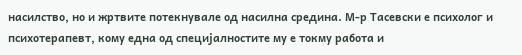насилство, но и жртвите потекнувале од насилна средина. М-р Тасевски е психолог и психотерапевт, кому една од специјалностите му е токму работа и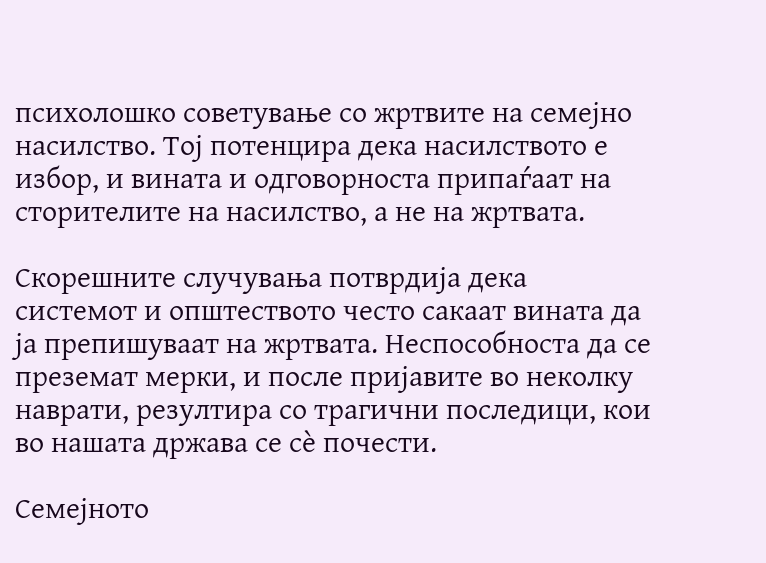психолошко советување со жртвите на семејно насилство. Тој потенцира дека насилството е избор, и вината и одговорноста припаѓаат на сторителите на насилство, а не на жртвата.

Скорешните случувања потврдија дека системот и општеството често сакаат вината да ја препишуваат на жртвата. Неспособноста да се преземат мерки, и после пријавите во неколку наврати, резултира со трагични последици, кои во нашата држава се сѐ почести.

Семејното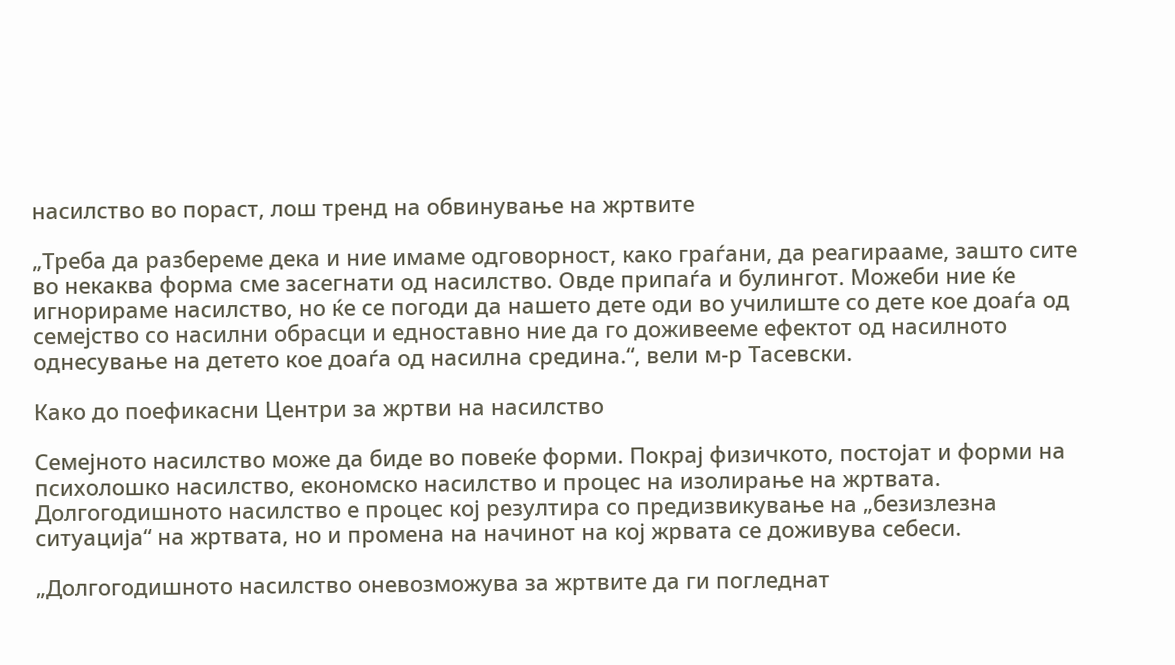насилство во пораст, лош тренд на обвинување на жртвите

„Треба да разбереме дека и ние имаме одговорност, како граѓани, да реагирааме, зашто сите во некаква форма сме засегнати од насилство. Овде припаѓа и булингот. Можеби ние ќе игнорираме насилство, но ќе се погоди да нашето дете оди во училиште со дете кое доаѓа од семејство со насилни обрасци и едноставно ние да го доживееме ефектот од насилното однесување на детето кое доаѓа од насилна средина.“, вели м-р Тасевски.

Како до поефикасни Центри за жртви на насилство

Семејното насилство може да биде во повеќе форми. Покрај физичкото, постојат и форми на психолошко насилство, економско насилство и процес на изолирање на жртвата. Долгогодишното насилство е процес кој резултира со предизвикување на „безизлезна ситуација“ на жртвата, но и промена на начинот на кој жрвата се доживува себеси.

„Долгогодишното насилство оневозможува за жртвите да ги погледнат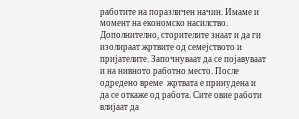работите на поразличен начин. Имаме и момент на економско насилство. Дополнително, сторителите знаат и да ги изолираат жртвите од семејството и пријателите. Започнуваат да се појавуваат и на нивното работно место. После одредено време  жртвата е принудена и да се откаже од работа. Сите овие работи влијаат да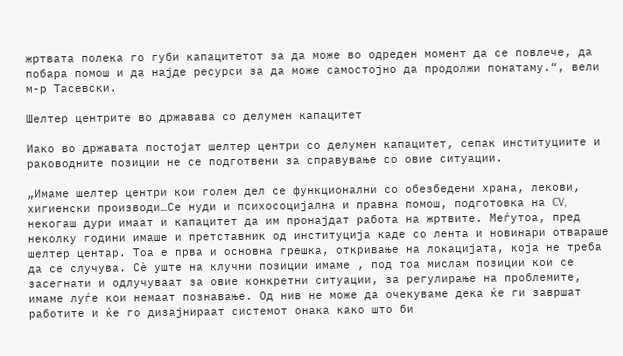жртвата полека го губи капацитетот за да може во одреден момент да се повлече, да побара помош и да најде ресурси за да може самостојно да продолжи понатаму.“, вели м-р Тасевски.

Шелтер центрите во државава со делумен капацитет

Иако во државата постојат шелтер центри со делумен капацитет, сепак институциите и раководните позиции не се подготвени за справување со овие ситуации.

„Имаме шелтер центри кои голем дел се функционални со обезбедени храна, лекови, хигиенски производи…Се нуди и психосоцијална и правна помош, подготовка на CV, некогаш дури имаат и капацитет да им пронајдат работа на жртвите. Меѓутоа, пред неколку години имаше и претставник од институција каде со лента и новинари отвараше шелтер центар. Тоа е прва и основна грешка, откривање на локацијата, која не треба да се случува. Сѐ уште на клучни позиции имаме , под тоа мислам позиции кои се засегнати и одлучуваат за овие конкретни ситуации, за регулирање на проблемите, имаме луѓе кои немаат познавање. Од нив не може да очекуваме дека ќе ги завршат работите и ќе го дизајнираат системот онака како што би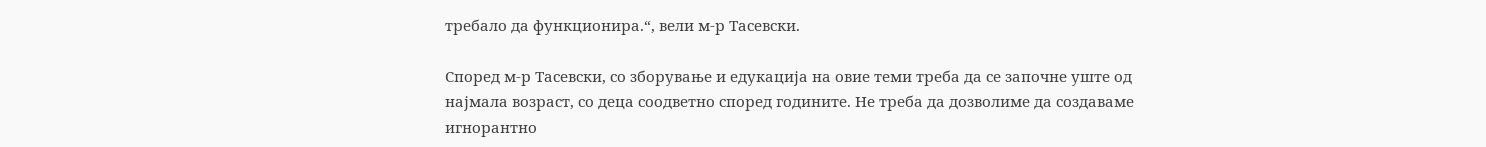требало да функционира.“, вели м-р Тасевски.

Според м-р Тасевски, со зборување и едукација на овие теми треба да се започне уште од најмала возраст, со деца соодветно според годините. Не треба да дозволиме да создаваме игнорантно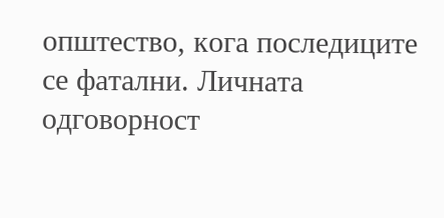општество, кога последиците се фатални. Личната одговорност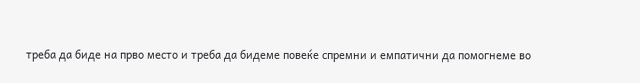треба да биде на прво место и треба да бидеме повеќе спремни и емпатични да помогнеме во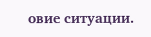овие ситуации.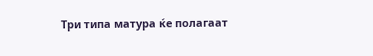Три типа матура ќе полагаат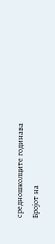средношколците годинава
Бројот на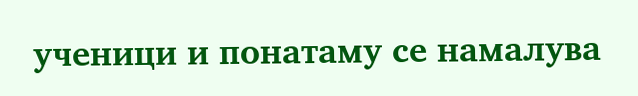ученици и понатаму се намалува